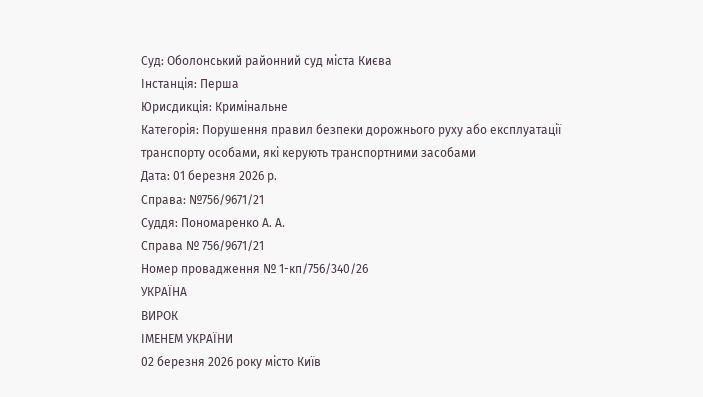Суд: Оболонський районний суд міста Києва
Інстанція: Перша
Юрисдикція: Кримінальне
Категорія: Порушення правил безпеки дорожнього руху або експлуатації транспорту особами, які керують транспортними засобами
Дата: 01 березня 2026 р.
Справа: №756/9671/21
Суддя: Пономаренко А. А.
Справа № 756/9671/21
Номер провадження № 1-кп/756/340/26
УКРАЇНА
ВИРОК
ІМЕНЕМ УКРАЇНИ
02 березня 2026 року місто Київ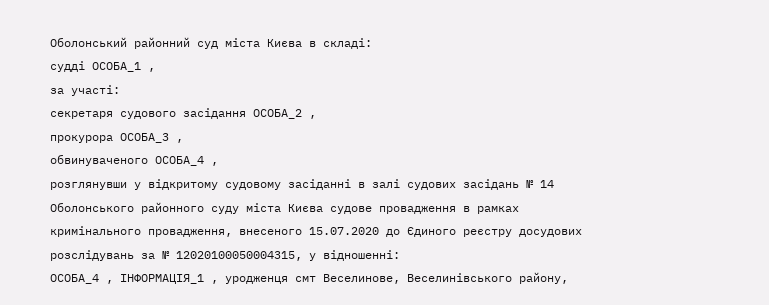Оболонський районний суд міста Києва в складі:
судді ОСОБА_1 ,
за участі:
секретаря судового засідання ОСОБА_2 ,
прокурора ОСОБА_3 ,
обвинуваченого ОСОБА_4 ,
розглянувши у відкритому судовому засіданні в залі судових засідань № 14 Оболонського районного суду міста Києва судове провадження в рамках кримінального провадження, внесеного 15.07.2020 до Єдиного реєстру досудових розслідувань за № 12020100050004315, у відношенні:
ОСОБА_4 , ІНФОРМАЦІЯ_1 , уродженця смт Веселинове, Веселинівського району,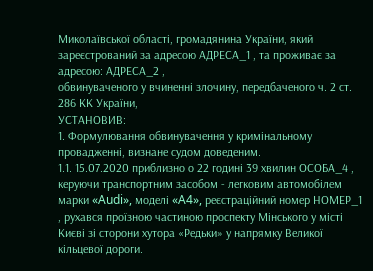Миколаївської області, громадянина України, який зареєстрований за адресою АДРЕСА_1 , та проживає за адресою: АДРЕСА_2 ,
обвинуваченого у вчиненні злочину, передбаченого ч. 2 ст. 286 КК України,
УСТАНОВИВ:
1. Формулювання обвинувачення у кримінальному провадженні, визнане судом доведеним.
1.1. 15.07.2020 приблизно о 22 годині 39 хвилин ОСОБА_4 , керуючи транспортним засобом - легковим автомобілем марки «Audi», моделі «A4», реєстраційний номер НОМЕР_1 , рухався проїзною частиною проспекту Мінського у місті Києві зі сторони хутора «Редьки» у напрямку Великої кільцевої дороги.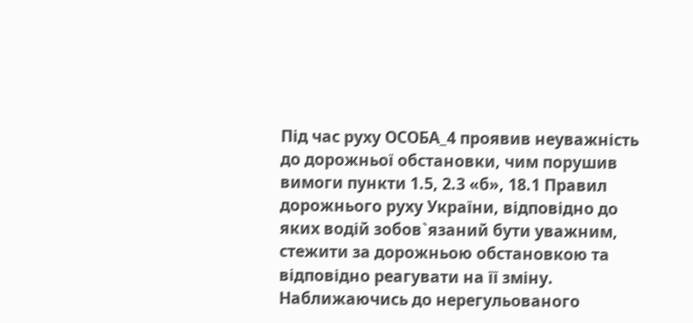Під час руху ОСОБА_4 проявив неуважність до дорожньої обстановки, чим порушив вимоги пункти 1.5, 2.3 «б», 18.1 Правил дорожнього руху України, відповідно до яких водій зобов`язаний бути уважним, стежити за дорожньою обстановкою та відповідно реагувати на її зміну.
Наближаючись до нерегульованого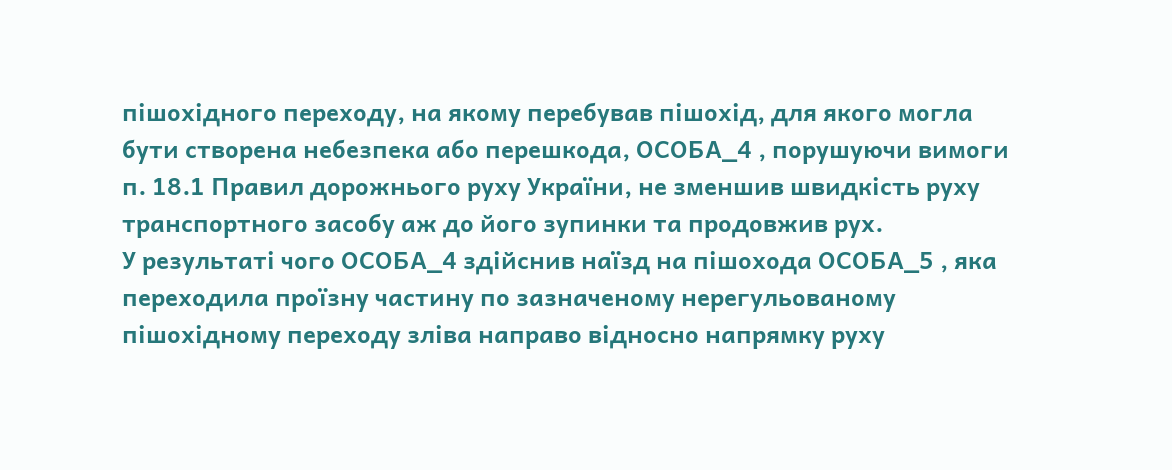пішохідного переходу, на якому перебував пішохід, для якого могла бути створена небезпека або перешкода, ОСОБА_4 , порушуючи вимоги п. 18.1 Правил дорожнього руху України, не зменшив швидкість руху транспортного засобу аж до його зупинки та продовжив рух.
У результаті чого ОСОБА_4 здійснив наїзд на пішохода ОСОБА_5 , яка переходила проїзну частину по зазначеному нерегульованому пішохідному переходу зліва направо відносно напрямку руху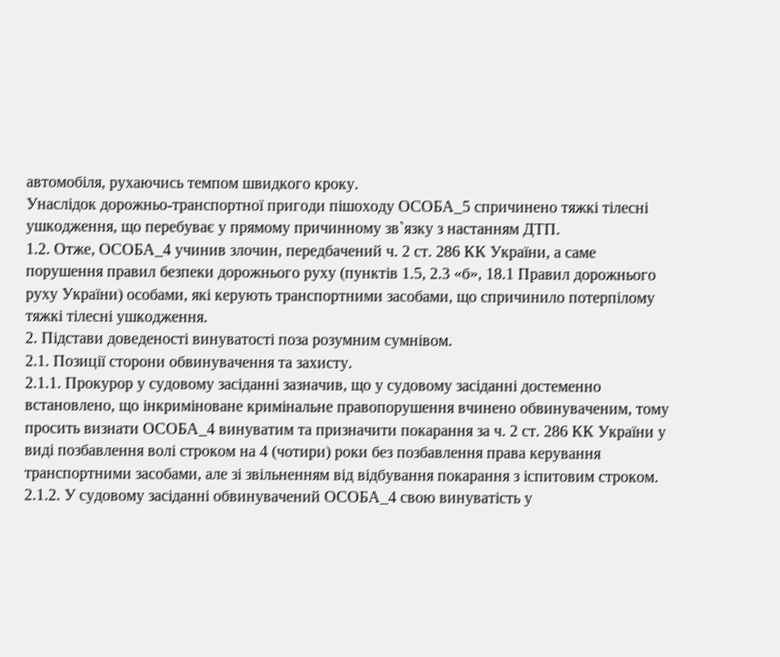автомобіля, рухаючись темпом швидкого кроку.
Унаслідок дорожньо-транспортної пригоди пішоходу ОСОБА_5 спричинено тяжкі тілесні ушкодження, що перебуває у прямому причинному зв`язку з настанням ДТП.
1.2. Отже, ОСОБА_4 учинив злочин, передбачений ч. 2 ст. 286 КК України, а саме порушення правил безпеки дорожнього руху (пунктів 1.5, 2.3 «б», 18.1 Правил дорожнього руху України) особами, які керують транспортними засобами, що спричинило потерпілому тяжкі тілесні ушкодження.
2. Підстави доведеності винуватості поза розумним сумнівом.
2.1. Позиції сторони обвинувачення та захисту.
2.1.1. Прокурор у судовому засіданні зазначив, що у судовому засіданні достеменно встановлено, що інкриміноване кримінальне правопорушення вчинено обвинуваченим, тому просить визнати ОСОБА_4 винуватим та призначити покарання за ч. 2 ст. 286 КК України у виді позбавлення волі строком на 4 (чотири) роки без позбавлення права керування транспортними засобами, але зі звільненням від відбування покарання з іспитовим строком.
2.1.2. У судовому засіданні обвинувачений ОСОБА_4 свою винуватість у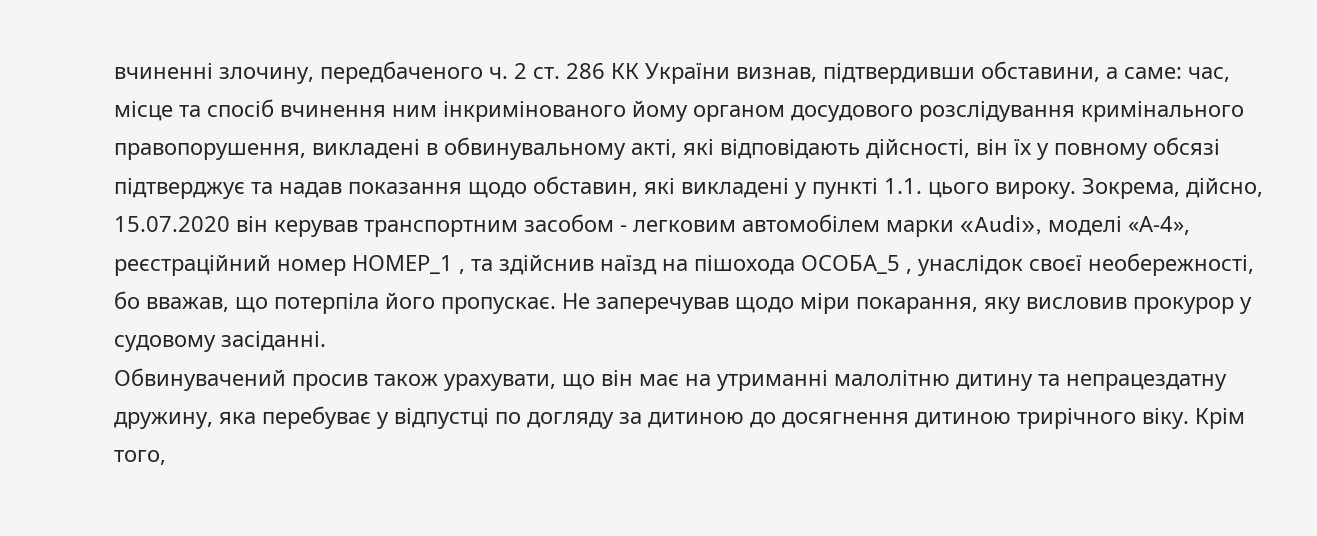вчиненні злочину, передбаченого ч. 2 ст. 286 КК України визнав, підтвердивши обставини, а саме: час, місце та спосіб вчинення ним інкримінованого йому органом досудового розслідування кримінального правопорушення, викладені в обвинувальному акті, які відповідають дійсності, він їх у повному обсязі підтверджує та надав показання щодо обставин, які викладені у пункті 1.1. цього вироку. Зокрема, дійсно, 15.07.2020 він керував транспортним засобом - легковим автомобілем марки «Audi», моделі «А-4», реєстраційний номер НОМЕР_1 , та здійснив наїзд на пішохода ОСОБА_5 , унаслідок своєї необережності, бо вважав, що потерпіла його пропускає. Не заперечував щодо міри покарання, яку висловив прокурор у судовому засіданні.
Обвинувачений просив також урахувати, що він має на утриманні малолітню дитину та непрацездатну дружину, яка перебуває у відпустці по догляду за дитиною до досягнення дитиною трирічного віку. Крім того,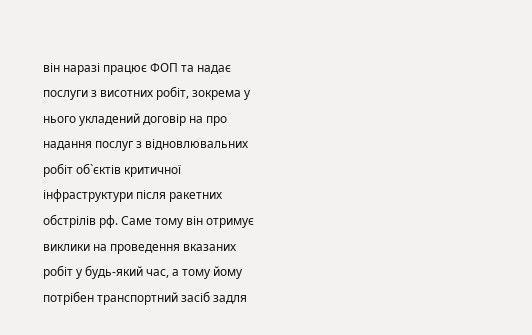він наразі працює ФОП та надає послуги з висотних робіт, зокрема у нього укладений договір на про надання послуг з відновлювальних робіт об`єктів критичної інфраструктури після ракетних обстрілів рф. Саме тому він отримує виклики на проведення вказаних робіт у будь-який час, а тому йому потрібен транспортний засіб задля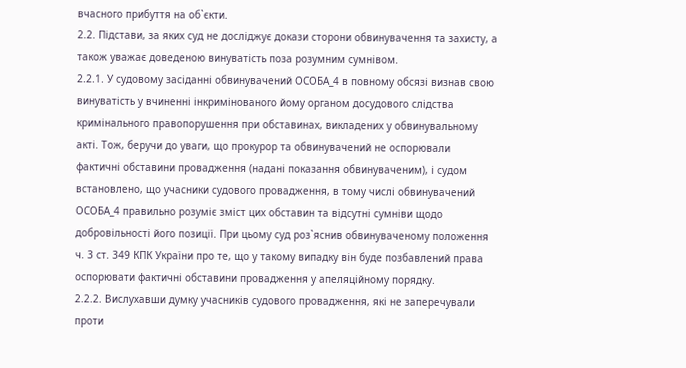вчасного прибуття на об`єкти.
2.2. Підстави, за яких суд не досліджує докази сторони обвинувачення та захисту, а також уважає доведеною винуватість поза розумним сумнівом.
2.2.1. У судовому засіданні обвинувачений ОСОБА_4 в повному обсязі визнав свою винуватість у вчиненні інкримінованого йому органом досудового слідства кримінального правопорушення при обставинах, викладених у обвинувальному акті. Тож, беручи до уваги, що прокурор та обвинувачений не оспорювали фактичні обставини провадження (надані показання обвинуваченим), і судом встановлено, що учасники судового провадження, в тому числі обвинувачений ОСОБА_4 правильно розуміє зміст цих обставин та відсутні сумніви щодо добровільності його позиції. При цьому суд роз`яснив обвинуваченому положення ч. 3 ст. 349 КПК України про те, що у такому випадку він буде позбавлений права оспорювати фактичні обставини провадження у апеляційному порядку.
2.2.2. Вислухавши думку учасників судового провадження, які не заперечували проти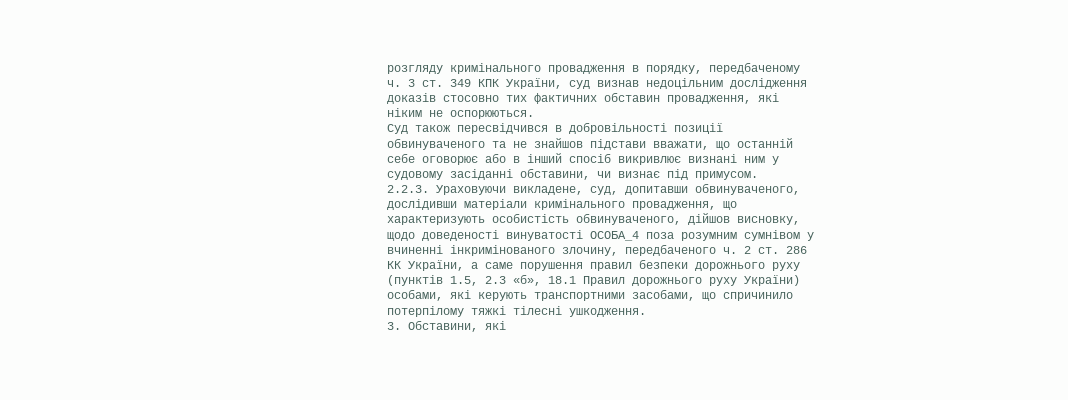розгляду кримінального провадження в порядку, передбаченому ч. 3 ст. 349 КПК України, суд визнав недоцільним дослідження доказів стосовно тих фактичних обставин провадження, які ніким не оспорюються.
Суд також пересвідчився в добровільності позиції обвинуваченого та не знайшов підстави вважати, що останній себе оговорює або в інший спосіб викривлює визнані ним у судовому засіданні обставини, чи визнає під примусом.
2.2.3. Ураховуючи викладене, суд, допитавши обвинуваченого, дослідивши матеріали кримінального провадження, що характеризують особистість обвинуваченого, дійшов висновку, щодо доведеності винуватості ОСОБА_4 поза розумним сумнівом у вчиненні інкримінованого злочину, передбаченого ч. 2 ст. 286 КК України, а саме порушення правил безпеки дорожнього руху (пунктів 1.5, 2.3 «б», 18.1 Правил дорожнього руху України) особами, які керують транспортними засобами, що спричинило потерпілому тяжкі тілесні ушкодження.
3. Обставини, які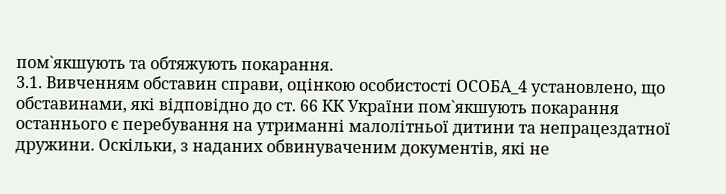пом`якшують та обтяжують покарання.
3.1. Вивченням обставин справи, оцінкою особистості ОСОБА_4 установлено, що обставинами, які відповідно до ст. 66 КК України пом`якшують покарання останнього є перебування на утриманні малолітньої дитини та непрацездатної дружини. Оскільки, з наданих обвинуваченим документів, які не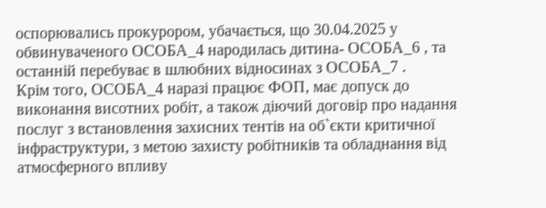оспорювались прокурором, убачається, що 30.04.2025 у обвинуваченого ОСОБА_4 народилась дитина- ОСОБА_6 , та останній перебуває в шлюбних відносинах з ОСОБА_7 .
Крім того, ОСОБА_4 наразі працює ФОП, має допуск до виконання висотних робіт, а також діючий договір про надання послуг з встановлення захисних тентів на об`єкти критичної інфраструктури, з метою захисту робітників та обладнання від атмосферного впливу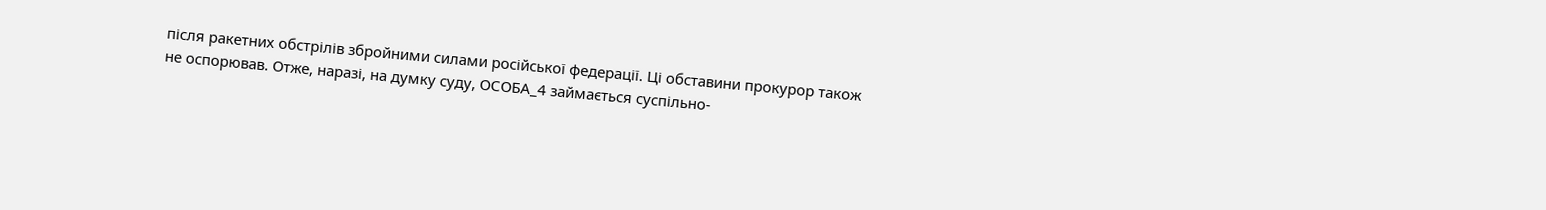після ракетних обстрілів збройними силами російської федерації. Ці обставини прокурор також не оспорював. Отже, наразі, на думку суду, ОСОБА_4 займається суспільно-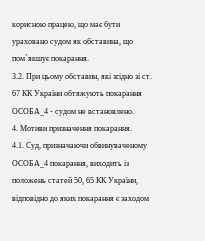корисною працею, що має бути ураховано судом як обставина, що пом`якшує покарання.
3.2. При цьому обставин, які згідно зі ст. 67 КК України обтяжують покарання ОСОБА_4 - судом не встановлено.
4. Мотиви призначення покарання.
4.1. Суд, призначаючи обвинуваченому ОСОБА_4 покарання, виходить із положень статей 50, 65 КК України, відповідно до яких покарання є заходом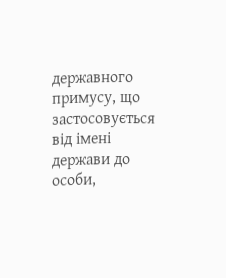державного примусу, що застосовується від імені держави до особи,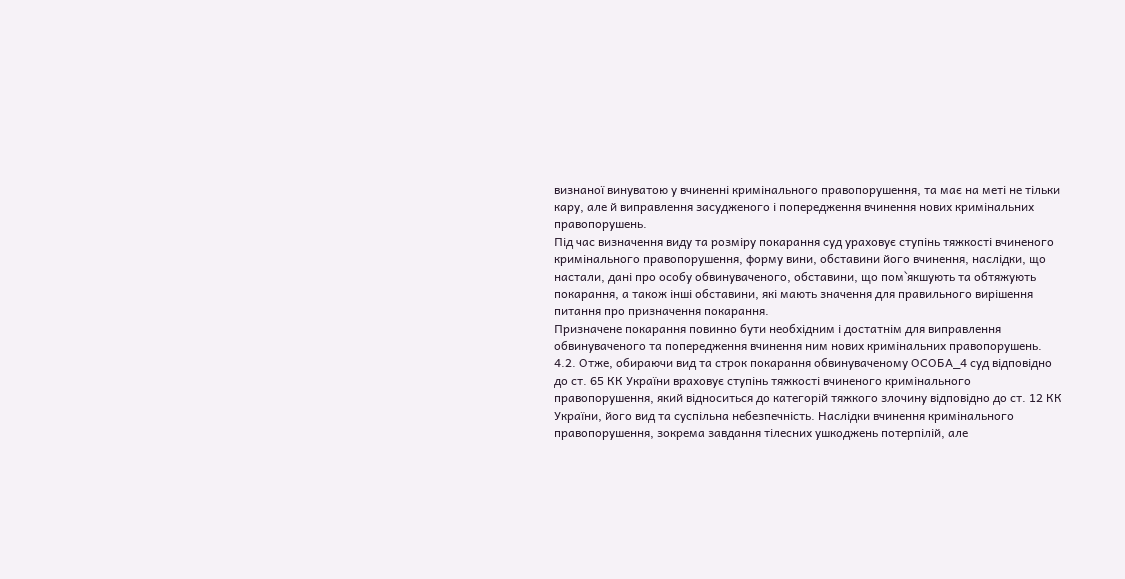визнаної винуватою у вчиненні кримінального правопорушення, та має на меті не тільки кару, але й виправлення засудженого і попередження вчинення нових кримінальних правопорушень.
Під час визначення виду та розміру покарання суд ураховує ступінь тяжкості вчиненого кримінального правопорушення, форму вини, обставини його вчинення, наслідки, що настали, дані про особу обвинуваченого, обставини, що пом`якшують та обтяжують покарання, а також інші обставини, які мають значення для правильного вирішення питання про призначення покарання.
Призначене покарання повинно бути необхідним і достатнім для виправлення обвинуваченого та попередження вчинення ним нових кримінальних правопорушень.
4.2. Отже, обираючи вид та строк покарання обвинуваченому ОСОБА_4 суд відповідно до ст. 65 КК України враховує ступінь тяжкості вчиненого кримінального правопорушення, який відноситься до категорій тяжкого злочину відповідно до ст. 12 КК України, його вид та суспільна небезпечність. Наслідки вчинення кримінального правопорушення, зокрема завдання тілесних ушкоджень потерпілій, але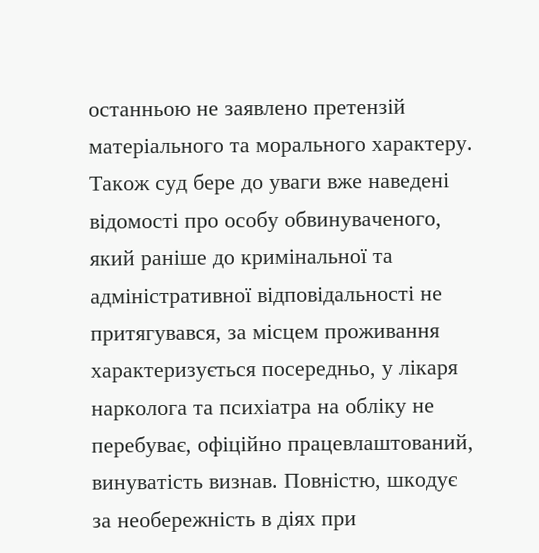останньою не заявлено претензій матеріального та морального характеру. Також суд бере до уваги вже наведені відомості про особу обвинуваченого, який раніше до кримінальної та адміністративної відповідальності не притягувався, за місцем проживання характеризується посередньо, у лікаря нарколога та психіатра на обліку не перебуває, офіційно працевлаштований, винуватість визнав. Повністю, шкодує за необережність в діях при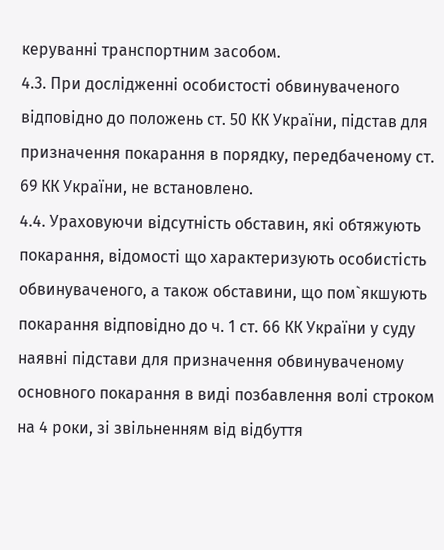керуванні транспортним засобом.
4.3. При дослідженні особистості обвинуваченого відповідно до положень ст. 50 КК України, підстав для призначення покарання в порядку, передбаченому ст. 69 КК України, не встановлено.
4.4. Ураховуючи відсутність обставин, які обтяжують покарання, відомості що характеризують особистість обвинуваченого, а також обставини, що пом`якшують покарання відповідно до ч. 1 ст. 66 КК України у суду наявні підстави для призначення обвинуваченому основного покарання в виді позбавлення волі строком на 4 роки, зі звільненням від відбуття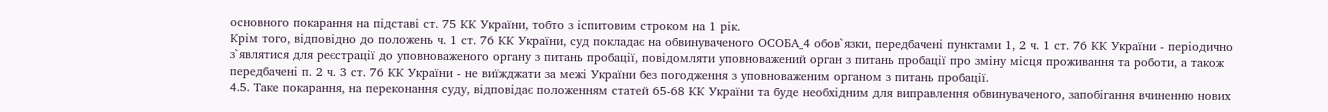основного покарання на підставі ст. 75 КК України, тобто з іспитовим строком на 1 рік.
Крім того, відповідно до положень ч. 1 ст. 76 КК України, суд покладає на обвинуваченого ОСОБА_4 обов`язки, передбачені пунктами 1, 2 ч. 1 ст. 76 КК України - періодично з`являтися для реєстрації до уповноваженого органу з питань пробації, повідомляти уповноважений орган з питань пробації про зміну місця проживання та роботи, а також передбачені п. 2 ч. 3 ст. 76 КК України - не виїжджати за межі України без погодження з уповноваженим органом з питань пробації.
4.5. Таке покарання, на переконання суду, відповідає положенням статей 65-68 КК України та буде необхідним для виправлення обвинуваченого, запобігання вчиненню нових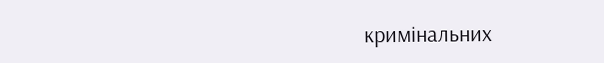кримінальних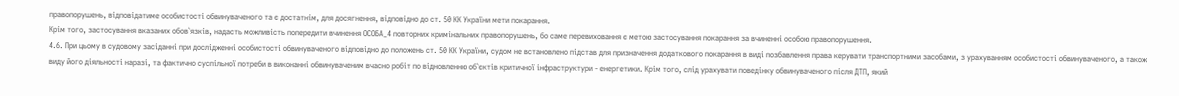правопорушень, відповідатиме особистості обвинуваченого та є достатнім, для досягнення, відповідно до ст. 50 КК України мети покарання.
Крім того, застосування вказаних обов`язків, надасть можливість попередити вчинення ОСОБА_4 повторних кримінальних правопорушень, бо саме перевиховання є метою застосування покарання за вчиненні особою правопорушення.
4.6. При цьому в судовому засіданні при дослідженні особистості обвинуваченого відповідно до положень ст. 50 КК України, судом не встановлено підстав для призначення додаткового покарання в виді позбавлення права керувати транспортними засобами, з урахуванням особистості обвинуваченого, а також виду його діяльності наразі, та фактично суспільної потреби в виконанні обвинуваченим вчасно робіт по відновленню об`єктів критичної інфраструктури - енергетики. Крім того, слід урахувати поведінку обвинуваченого після ДТП, який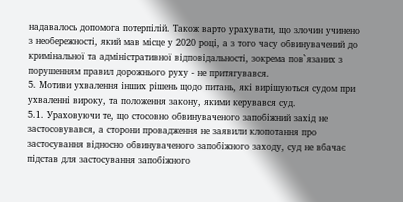надавалось допомога потерпілій. Також варто урахувати, що злочин учинено з необережності, який мав місце у 2020 році, а з того часу обвинувачений до кримінальної та адміністративної відповідальності, зокрема пов`язаних з порушенням правил дорожнього руху - не притягувався.
5. Мотиви ухвалення інших рішень щодо питань, які вирішуються судом при ухваленні вироку, та положення закону, якими керувався суд.
5.1. Ураховуючи те, що стосовно обвинуваченого запобіжний захід не застосовувався, а сторони провадження не заявили клопотання про застосування відносно обвинуваченого запобіжного заходу, суд не вбачає підстав для застосування запобіжного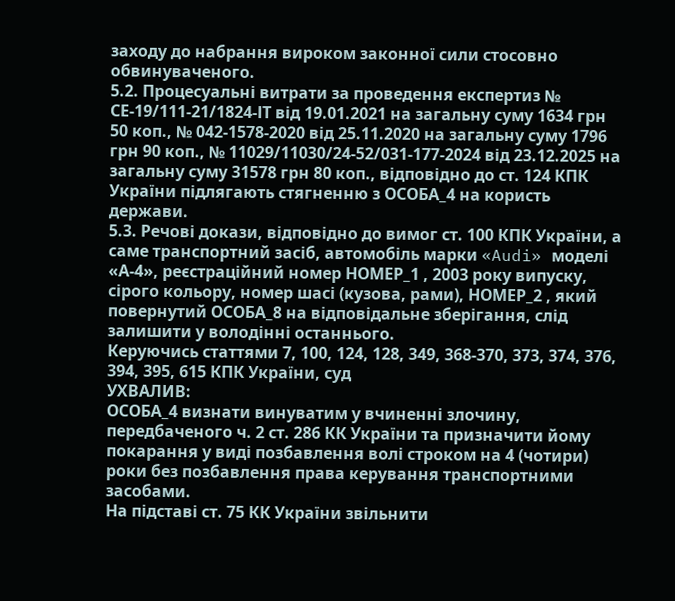заходу до набрання вироком законної сили стосовно обвинуваченого.
5.2. Процесуальні витрати за проведення експертиз № СЕ-19/111-21/1824-ІТ від 19.01.2021 на загальну суму 1634 грн 50 коп., № 042-1578-2020 від 25.11.2020 на загальну суму 1796 грн 90 коп., № 11029/11030/24-52/031-177-2024 від 23.12.2025 на загальну суму 31578 грн 80 коп., відповідно до ст. 124 КПК України підлягають стягненню з ОСОБА_4 на користь держави.
5.3. Речові докази, відповідно до вимог ст. 100 КПК України, а саме транспортний засіб, автомобіль марки «Audi» моделі «А-4», реєстраційний номер НОМЕР_1 , 2003 року випуску, сірого кольору, номер шасі (кузова, рами), НОМЕР_2 , який повернутий ОСОБА_8 на відповідальне зберігання, слід залишити у володінні останнього.
Керуючись статтями 7, 100, 124, 128, 349, 368-370, 373, 374, 376, 394, 395, 615 КПК України, суд
УХВАЛИВ:
ОСОБА_4 визнати винуватим у вчиненні злочину, передбаченого ч. 2 ст. 286 КК України та призначити йому покарання у виді позбавлення волі строком на 4 (чотири) роки без позбавлення права керування транспортними засобами.
На підставі ст. 75 КК України звільнити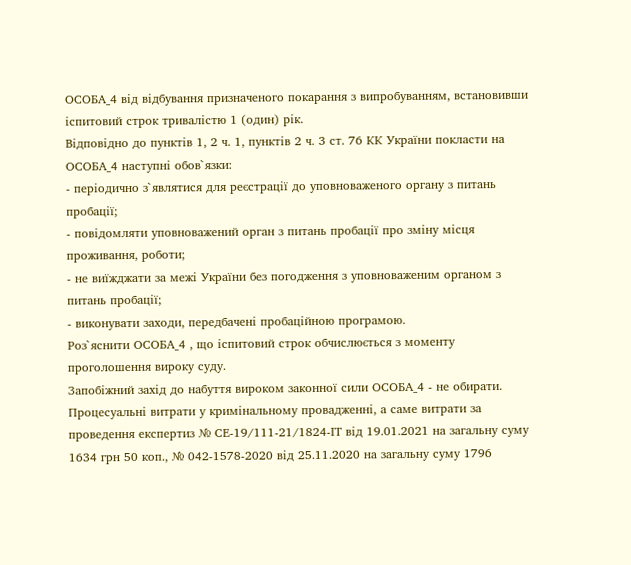ОСОБА_4 від відбування призначеного покарання з випробуванням, встановивши іспитовий строк тривалістю 1 (один) рік.
Відповідно до пунктів 1, 2 ч. 1, пунктів 2 ч. 3 ст. 76 КК України покласти на ОСОБА_4 наступні обов`язки:
- періодично з`являтися для реєстрації до уповноваженого органу з питань пробації;
- повідомляти уповноважений орган з питань пробації про зміну місця проживання, роботи;
- не виїжджати за межі України без погодження з уповноваженим органом з питань пробації;
- виконувати заходи, передбачені пробаційною програмою.
Роз`яснити ОСОБА_4 , що іспитовий строк обчислюється з моменту проголошення вироку суду.
Запобіжний захід до набуття вироком законної сили ОСОБА_4 - не обирати.
Процесуальні витрати у кримінальному провадженні, а саме витрати за проведення експертиз № СЕ-19/111-21/1824-ІТ від 19.01.2021 на загальну суму 1634 грн 50 коп., № 042-1578-2020 від 25.11.2020 на загальну суму 1796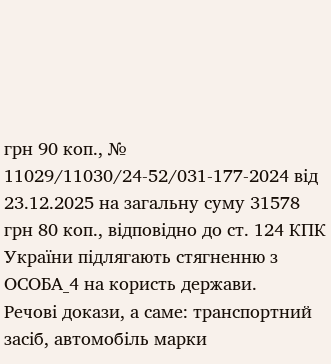грн 90 коп., № 11029/11030/24-52/031-177-2024 від 23.12.2025 на загальну суму 31578 грн 80 коп., відповідно до ст. 124 КПК України підлягають стягненню з ОСОБА_4 на користь держави.
Речові докази, а саме: транспортний засіб, автомобіль марки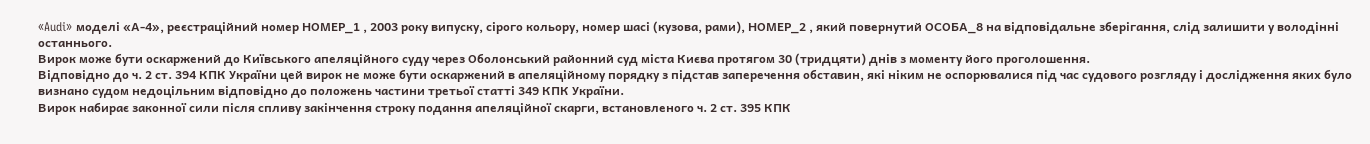«Audi» моделі «А-4», реєстраційний номер НОМЕР_1 , 2003 року випуску, сірого кольору, номер шасі (кузова, рами), НОМЕР_2 , який повернутий ОСОБА_8 на відповідальне зберігання, слід залишити у володінні останнього.
Вирок може бути оскаржений до Київського апеляційного суду через Оболонський районний суд міста Києва протягом 30 (тридцяти) днів з моменту його проголошення.
Відповідно до ч. 2 ст. 394 КПК України цей вирок не може бути оскаржений в апеляційному порядку з підстав заперечення обставин, які ніким не оспорювалися під час судового розгляду і дослідження яких було визнано судом недоцільним відповідно до положень частини третьої статті 349 КПК України.
Вирок набирає законної сили після спливу закінчення строку подання апеляційної скарги, встановленого ч. 2 ст. 395 КПК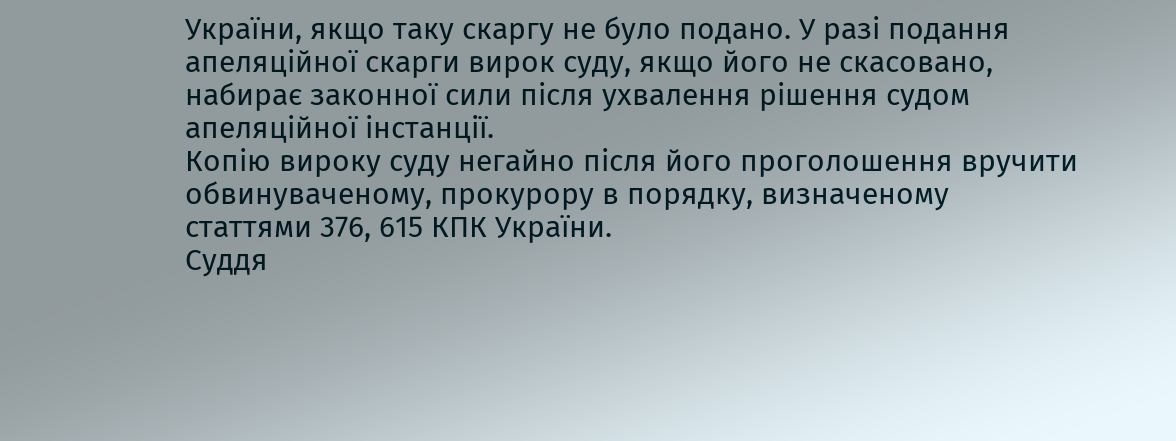України, якщо таку скаргу не було подано. У разі подання апеляційної скарги вирок суду, якщо його не скасовано, набирає законної сили після ухвалення рішення судом апеляційної інстанції.
Копію вироку суду негайно після його проголошення вручити обвинуваченому, прокурору в порядку, визначеному статтями 376, 615 КПК України.
Суддя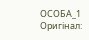ОСОБА_1
Оригінал: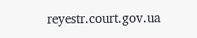reyestr.court.gov.ua